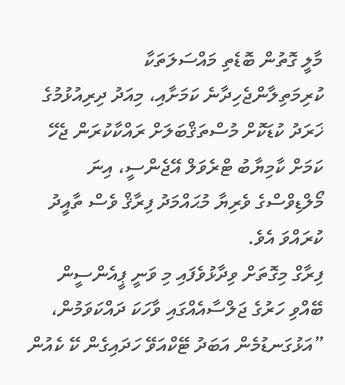މާލީ ގޮތުން ބޮޑެތި މައްސަލަތަކާ ކުރިމަތިލާންޖެހިދާނެ ކަމަށާއި، މިއަދު ދިރިއުޅުމުގެ ޚަރަދު ކުޑަކޮށް މުސްތަޤްބަލަށް ރައްކާކުރަން ޖެހޭ ކަމަށް ކާމިޔާބު ޓްރެވަލް އޭޖެންސީ، އިނަ މޯލްޑިވްސްގެ ވެރިޔާ މުޙައްމަދު ފިރާޤް ވެސް ތާއީދު ކުރައްވަ އެވެ.
ފިރާގް މިގޮތަށް ވިދާޅުވެފައި މި ވަނީ ޕީއެންސީން ބޭއްވި ހަރުގެ ޖަލްސާއެއްގައި ވާހަކަ ދައްކަވަމުން، ”އަޅުގަނޑުމެން އަބަދު ޓޭކްއަވޭ ހަދައިގެން ކޭ ކެއުން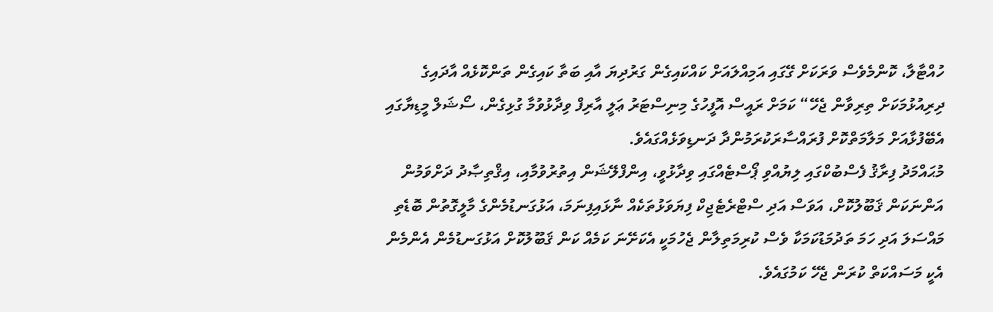ހުއްޓާލާ، ކޮންމެވެސް ވަރަކަށް ގޭގައި އަމިއްލައަށް ކައްކައިގެން ގަރުދިޔަ އާއި ބަތާ ކައިގެން ތަންކޮޅެއް އާދައިގެ ދިރިއުޅުމަކަށް ތިރިވާން ޖެހޭ“ ކަމަށް ރައީސް އޮފީހުގެ މިނިސްޓަރު ޢަލީ އާރިފް ވިދާޅުވުމާ ގުޅިގެން، ސޯޝަލް މީޑިޔާގައި އެބޭފުޅާއަށް މަލާމަތްކޮށް ފުރައްސާރަކުރަމުންދާ ދަނޑިވަޅެއްގައެވެ.
މުޙައްމަދު ފިރާޤު ފެސްބުކްގައި ލިޔުއްވި ޕޯސްޓެއްގައި ވިދާޅުވީ، އިންފްލޭޝަން އިތުރުވުމާއި، އިޤްތިޞާދު ދަށްވަމުން އަންނަކަން ޤަބޫލުކޮށް، އަވަސް އަދި ސްޓްރެޓެޖިކް ފިޔަވަޅުތަކެއް ނާޅައިފިނަމަ، އަޅުގަނޑުމެންގެ މާލީގޮތުން ބޮޑެތި މައްސަލަ އަދި ހަމަ ތަދުމަޑުކަމަކާ ވެސް ކުރިމަތިލާން ޖެހުމަކީ އެކަށޭނަ ކަމެއް ކަން ޤަބޫލުކޮށް އަޅުގަނޑުމެން އެންމެން އެކީ މަސައްކަތް ކުރަން ޖެހޭ ކަމުގައެވެ.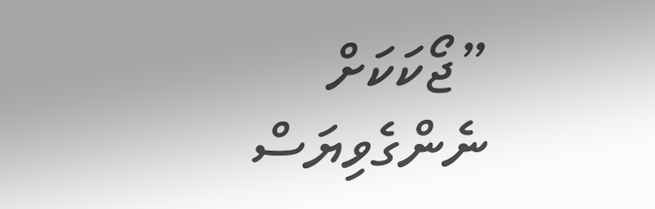”ޖޯކަކަށް ނެންގެވިޔަސް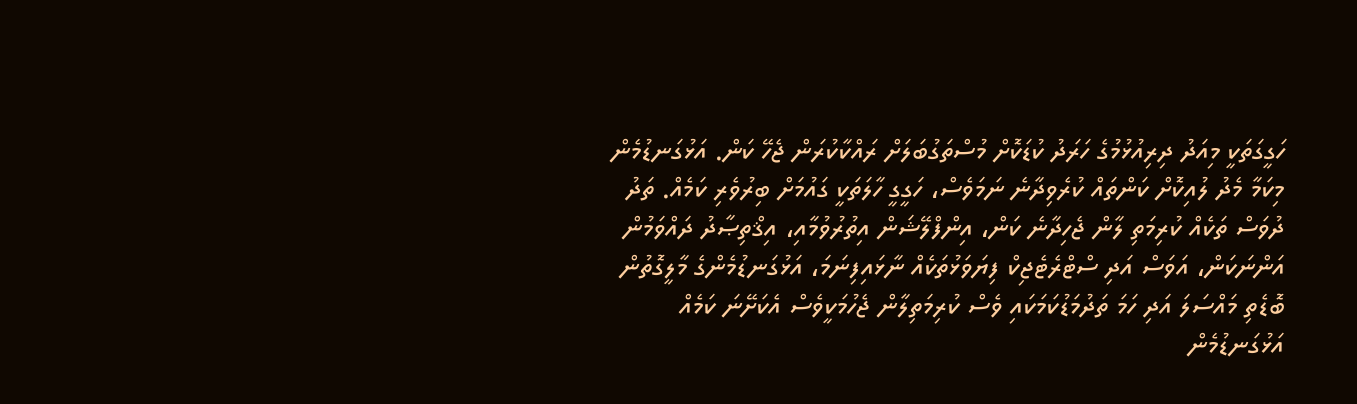ހަގީގަތަކީ މިއަދު ދިރިއުޅުމުގެ ހަރަދު ކުޑަކޮށް މުސްތަގުބަލަށް ރައްކާކުރަން ޖެހޭ ކަން. އަޅުގަނޑުމެން މިކަމާ މެދު ލުއިކޮށް ކަންތައް ކުރެވިދާނެ ނަމަވެސް، ހަގީގީ ހާލަތަކީ ގައުމަށް ބިރުވެރި ކަމެއް. ތަދު ދުވަސް ތަކެއް ކުރިމަތި ލާން ޖެހިދާނެ ކަން، އިންފްލޭޝަން އިތުރުވުމާއި، އިޤްތިޞާދު ދައްވަމުން އަންނަކަން، އަވަސް އަދި ސްޓްރެޓެޖިކް ފިޔަވަޅުތަކެއް ނާޅައިފިނަމަ، އަޅުގަނޑުމެންގެ މާލީގޮތުން ބޮޑެތި މައްސަލަ އަދި ހަމަ ތަދުމަޑުކަމަކައި ވެސް ކުރިމަތިލާން ޖެހުމަކީވެސް އެކަށޭނަ ކަމެއް އަޅުގަނޑުމެން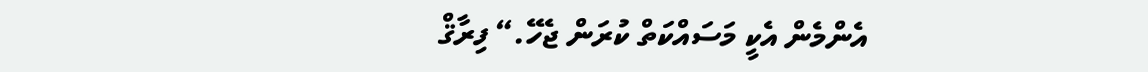އެންމެން އެކީ މަސައްކަތް ކުރަން ޖެހޭ.“ ފިރާޤް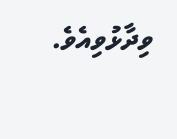ވިދާޅުވިއެވެ.